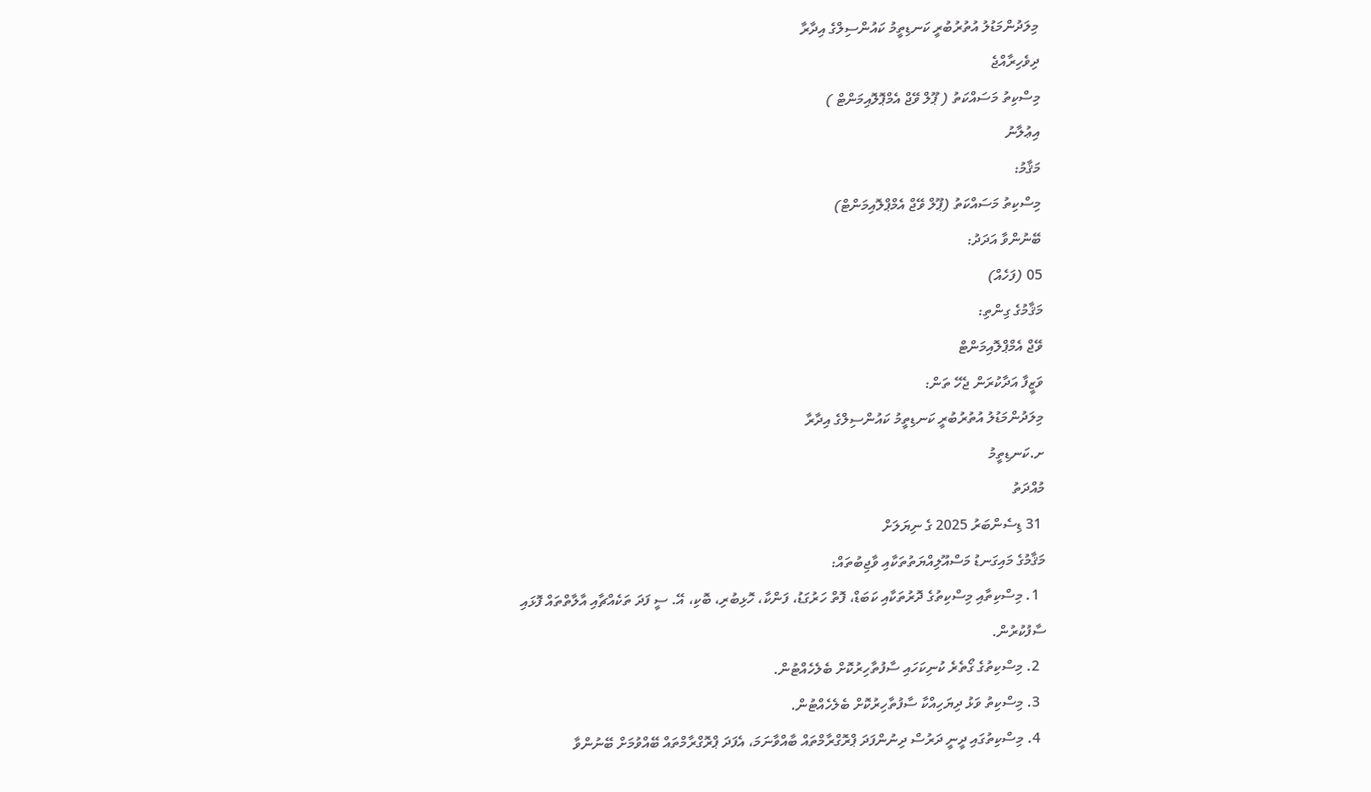މިލަދުންމަޑުލު އުތުރުބުރީ ކަނޑިތީމު ކައުންސިލްގެ އިދާރާ
ދިވެހިރާއްޖެ
މިސްކިތު މަސައްކަތު ( ޕޫލް ވޭޖް އެމްޕޮލޮއިމަންޓް )
އިޢުލާނު
މަޤާމު:
މިސްކިތު މަސައްކަތު (ޕޫލް ވޭޖް އެމްޕްލޮއިމަންޓް)
ބޭނުންވާ އަދަދު:
05 (ފަހެއް)
މަޤާމުގެ ގިންތި:
ވޭޖް އެމްޕްލޮއިމަންޓް
ވަޒީފާ އަދާކުރަން ޖެހޭ ތަން:
މިލަދުންމަޑުލު އުތުރުބުރީ ކަނޑިތީމު ކައުންސިލްގެ އިދާރާ
ށ.ކަނޑިތީމު
މުއްދަތު
 31 ޑިސެންބަރު 2025 ގެ ނިޔަލަށް
މަޤާމުގެ މައިގަނޑު މަސްއޫލިއްޔަތުތަކާއި ވާޖިބުތައް:
  1. މިސްކިތާއި މިސްކިތުގެ ދޮރުތަކާއި ކަބަޑް، ފޮތް ހަރުގަޑު، ފަންކާ، ހޮޅިބުރި، ބޮކި، އޭ. ސީ ފަދަ ތަކެއްޗާއި އާލާތްތައް ފޮޅައި ސާފުކުރުން.
  2. މިސްކިތުގެ ގޯތެރެ ކުނިކަހައި ސާފުތާހިރުކޮށް ބެލެހެއްޓުން.
  3. މިސްކިތު ވަޅު ދިޔަހިއްކާ ސާފުތާހިރުކޮށް ބެލެހެއްޓުން.
  4. މިސްކިތުގައި ދީނީ ދަރުސް ދިނުންފަދަ ޕްރޮގްރާމްތައް ބާއްވާނަމަ، އެފަދަ ޕްރޮގްރާމްތައް ބޭއްވުމަށް ބޭނުންވާ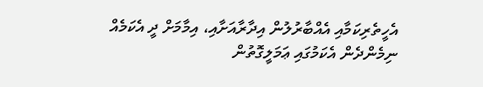އެހީތެރިކަމާއި އެއްބާރުލުން އިދާރާއަށާއި، އިމާމަށް ދީ އެކަމެއް ނިމެންދެން އެކަމުގައި ޢަމަލީގޮތުން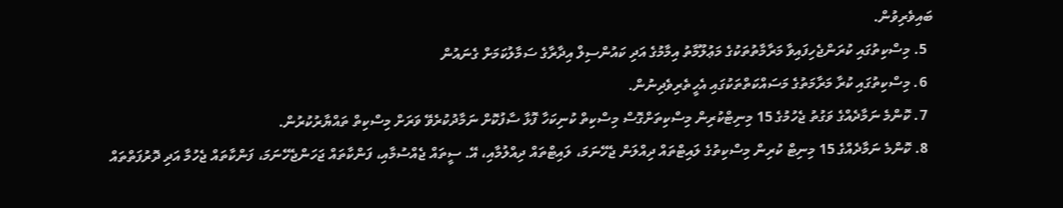ބައިވެރިވުން.
  5. މިސްކިތުގައި ކުރަންޖެހިފައިވާ މަރާމާތުތަކުގެ މަޢުލޫމާތު އިމާމުގެ އަދި ކައުންސިލް އިދާރާގެ ސަމާލުކަމަށް ގެނައުން
  6. މިސްކިތުގައި ކުރާ މަރާމަތުގެ މަސައްކަތްތަކުގައި އެހީތެރިވެދިނުން.
  7. ކޮންމެ ނަމާދެއްގެ ވަގުތު ޖެހުމުގެ 15 މިނިޓްކުރިން މިސްކިތަށްގޮސް މިސްކިތް ކުނިކަހާ ފޮޅާ ސާފުކޮށް ނަމާދުކުރެވޭ ވަރަށް މިސްކިތް ތައްޔާރުކުރުން.
  8. ކޮންމެ ނަމާދެއްގެ 15 މިނިޓް ކުރިން މިސްކިތުގެ ލައިޓްތައް ދިއްލަން ޖެހޭނަމަ، ލައިޓްތައް ދިއްލުމާއި، އޭ. ސީތައް ޖެއްސުމާއި، ފަންކާތައް ޖަހަންޖެހޭނަމަ، ފަންކާތައް ޖެހުމާ އަދި ދޮރުފަތްތައް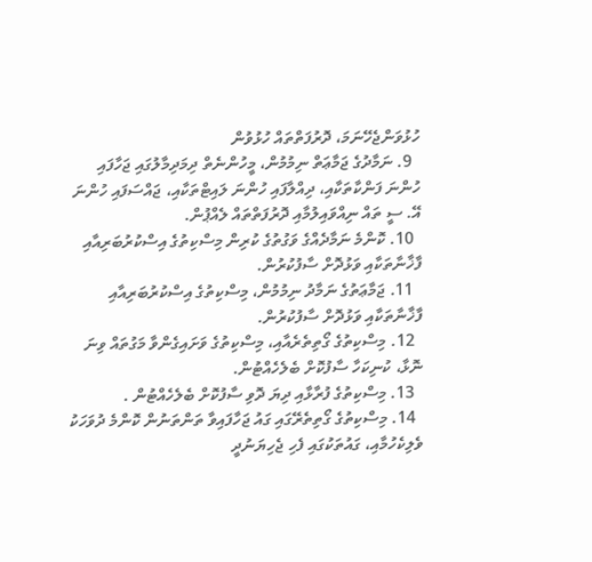ހުޅުވަންޖެހޭނަމަ، ދޮރުފަތްތައް ހުޅުވުން
  9. ނަމާދުގެ ޖަމާޢަތް ނިމުމުން، މީހުންނެތް ދިމަދިމާލުގައި ޖަހާފައި ހުންނަ ފަންކާތަކާއި، ދިއްލާފައި ހުންނަ ލައިޓްތަކާއި، ޖައްސަފައި ހުންނަ އޭ. ސީ ތައް ނިއްވައިލުމާއި ދޮރުފަތްތައް ލެއްޕުން.
  10. ކޮންމެ ނަމާދެއްގެ ވަގުތުގެ ކުރިން މިސްކިތުގެ އިސްކުރުބަރިއާއި ފާޚާނާތަކާއި ވަޅުދޮށް ސާފުކުރުން.
  11. ޖަމާޢަތުގެ ނަމާދު ނިމުމުން، މިސްކިތުގެ އިސްކުރުބަރިއާއި ފާޚާނާތަކާއި ވަޅުދޮށް ސާފުކުރުން.
  12. މިސްކިތުގެ ގޯތިތެރެއާއި، މިސްކިތުގެ ވަށައިގެންވާ މަގުތައް ވިނަ ނޮޅާ، ކުނިކަހާ ސާފުކޮށް ބެލެހެއްޓުން.
  13. މިސްކިތުގެ ފުރާޅާއި ދިޔަ ދޮވި ސާފުކޮށް ބެލެހެއްޓުން .
  14. މިސްކިތުގެ ގޯތިތެރޭގައި ގައު ޖަހާފައިވާ ތަންތަނުން ކޮންމެ ދުވަހަކު ވެލިކެހުމާއި، ގައުތަކުގައި ފެހި ޖެހިޔަނުދީ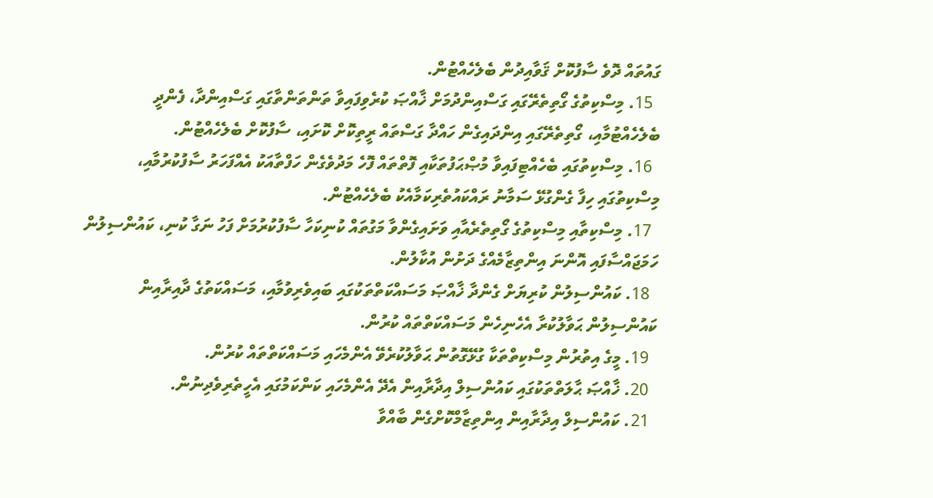ގައުތައް ދޮވެ ސާފުކޮށް ޤަވާއިދުން ބެލެހެއްޓުން.
  15. މިސްކިތުގެ ގޯތިތެރޭގައި ގަސްއިންދުމަށް ޚާއްޞަ ކުރެވިފައިވާ ތަންތަންތާގައި ގަސްއިންދާ، ފެންދީ ބެލެހެއްޓުމާއި، ގޯތިތެރޭގައި އިންދައިގެން ހައްދާ ގަސްތައް ރީތިކޮށް ކޮށައި، ސާފުކޮށް ބެލެހެއްޓުން.
  16. މިސްކިތުގައި ބެހެއްޓިފައިވާ މުޞްޙަފުތަކާއި ފޮތްތައް ފޮހެ މަދުވެގެން ހަފްތާއަކު އެއްފަހަރު ސާފުކުރުމާއި، މިސްކިތުގައި ހިފާ ގެންގުޅޭ ސަމާނު ރައްކައުތެރިކަމާއެކު ބެލެހެއްޓުން.
  17. މިސްކިތާއި މިސްކިތުގެ ގޯތިތެރެއާއި ވަށައިގެންވާ މަގުތައް ކުނިކަހާ ސާފުކުރުމަށް ފަހު ނަގާ ކުނި، ކައުންސިލުން ހަމަޖައްސާފައި އޮންނަ އިންތިޒާމެއްގެ ދަށުން އުކާލުން.
  18. ކައުންސިލުން ކުރިޔަށް ގެންދާ ޚާއްޞަ މަސައްކަތްތަކުގައި ބައިވެރިވުމާއި، މަސައްކަތުގެ ދާއިރާއިން ކައުންސިލުން ޙަވާލުކުރާ އެހެނިހެން މަސައްކަތްތައް ކުރުން.
  19. މީގެ އިތުރުން މިސްކިތްތަކާ ގުޅޭގޮތުން ޙަވާލުކުރެވޭ އެންމެހައި މަސައްކަތްތައް ކުރުން.
  20. ޚާއްޞަ ޙާލަތްތަކުގައި ކައުންސިލް އިދާރާއިން އެދޭ އެންމެހައި ކަންކަމުގައި އެހީތެރިވެދިނުން.
  21. ކައުންސިލް އިދާރާއިން އިންތިޒާމްކޮށްގެން ބާއްވާ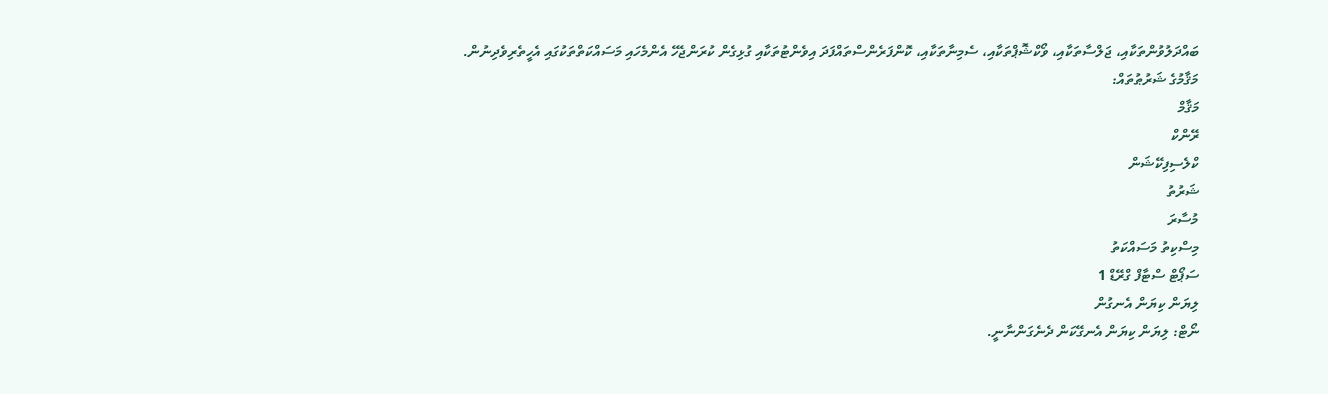ބައްދަލުވުންތަކާއި، ޖަލްސާތަކާއި، ވޯކްޝޮޕްތަކާއި، ސެމިނާތަކާއި، ކޮންފަރެންސްތައްފަދަ އިވެންޓުތަކާއި ގުޅިގެން ކުރަންޖެހޭ އެންމެހައި މަސައްކަތްތަކުގައި އެހީތެރިވެދިނުން.
މަޤާމުގެ ޝަރުޠުތައް:
މަޤާމް
ރޭންކް
ކްލެސިފިކޭޝަން
ޝަރުތު
މުސާރަ
މިސްކިތު މަސައްކަތު
ސަޕޯޓް ސްޓާފް ގްރޭޑް 1
ލިޔަން ކިޔަން އެނގުން
ނޯޓް: ލިޔަން ކިޔަން އެނގޭކަން ދެނެގަންނާނީ.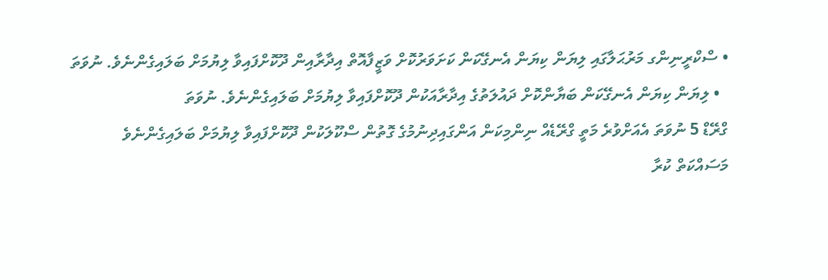• ސްކްރީނިންގ މަރުޙަލާގައި ލިޔަން ކިޔަން އެނގޭކަން ކަށަވަރުކޮށް ވަޒީފާއޮތް އިދާރާއިން ދޫކޮށްފައިވާ ލިޔުމަށް ބަލައިގެންނެވެ. ނުވަތަ
  • ލިޔަން ކިޔަން އެނގޭކަން ބަޔާންކޮށް ދައުލަތުގެ އިދާރާއަކުން ދޫކޮށްފައިވާ ލިޔުމަށް ބަލައިގެންނެވެ. ނުވަތަ
ގްރޭޑް 5 ނުވަތަ އެއަށްވުރެ މަތީ ގްރޭޑެއް ނިންމިކަން އަންގައިދިނުމުގެ ގޮތުން ސްކޫލަކުން ދޫކޮށްފައިވާ ލިޔުމަށް ބަލައިގެންނެވެ
މަސައްކަތް ކުރާ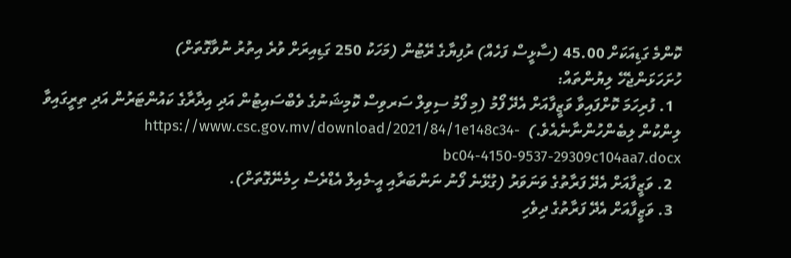ކޮންމެ ގަޑިއަކަށް 45.00 (ސާޅީސް ފަހެއް) ރުފިޔާގެ ރޭޓުން (މަހަކު 250 ގަޑިއިރަށް ވުރެ އިތުރު ނުވާގޮތަށް)
ހުށަހަޅަންޖެހޭ ލިޔުންތައް:
  1. ފުރިހަމަ ކޮށްފައިވާ ވަޒީފާއަށް އެދޭ ފޯމު (މި ފޯމު ސިވިލް ސަރވިސް ކޮމިޝަނުގެ ވެބްސައިޓުން އަދި އިދާރާގެ ކައުންޓަރުން އަދި ތިރީގައިވާ ލިންކުން ލިބެންހުންނާނެއެވެ.)  https://www.csc.gov.mv/download/2021/84/1e148c34-bc04-4150-9537-29309c104aa7.docx
  2. ވަޒީފާއަށް އެދޭ ފަރާތުގެ ވަނަވަރު (ގުޅޭނެ ފޯނު ނަންބަރާއި އީ-މެއިލް އެޑްރެސް ހިމެނޭގޮތަށް).
  3. ވަޒީފާއަށް އެދޭ ފަރާތުގެ ދިވެހި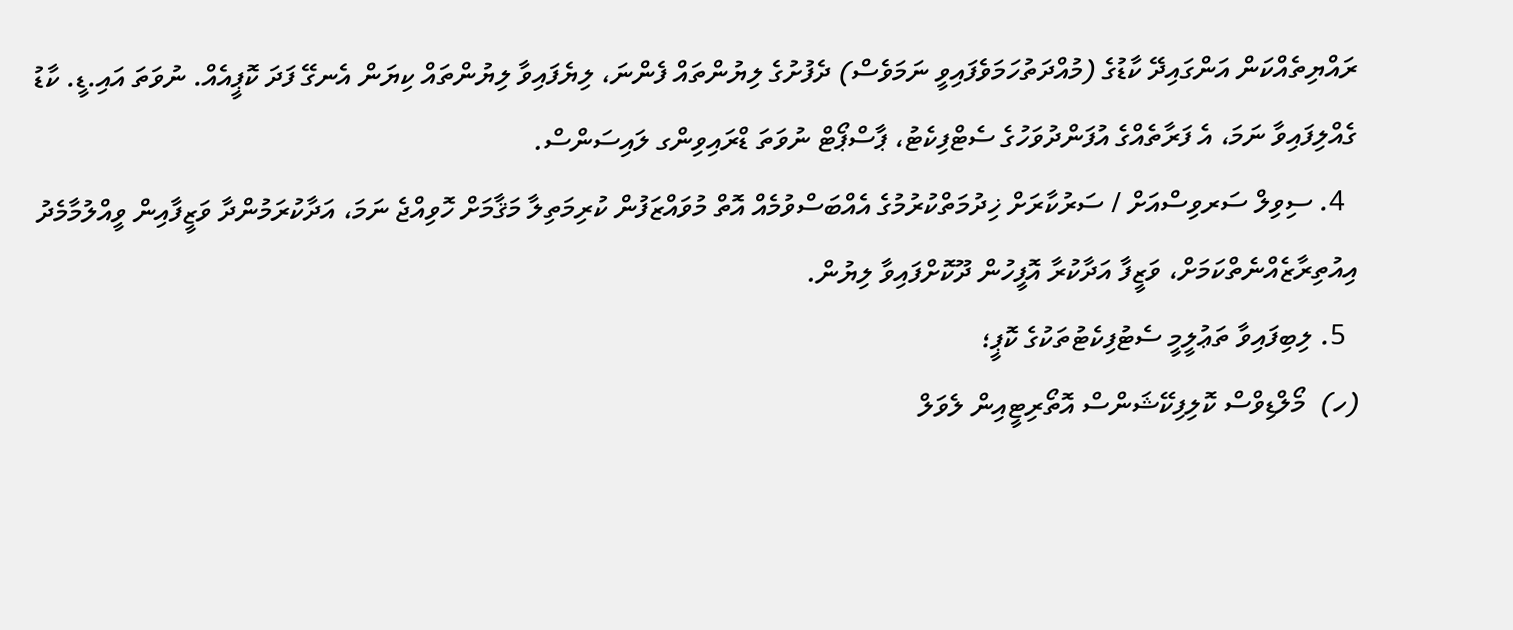ރައްޔިތެއްކަން އަންގައިދޭ ކާޑުގެ (މުއްދަތުހަމަވެފައިވީ ނަމަވެސް) ދެފުށުގެ ލިޔުންތައް ފެންނަ، ލިޔެފައިވާ ލިޔުންތައް ކިޔަން އެނގޭ ފަދަ ކޮޕީއެއް. ނުވަތަ އައި.ޑީ. ކާޑު ގެއްލިފައިވާ ނަމަ، އެ ފަރާތެއްގެ އުފަންދުވަހުގެ ސެޓްފިކެޓު، ޕާސްޕޯޓް ނުވަތަ ޑްރައިވިންގ ލައިސަންސް.
  4. ސިވިލް ސަރވިސްއަށް / ސަރުކާރަށް ޚިދުމަތްކުރުމުގެ އެއްބަސްވުމެއް އޮތް މުވައްޒަފުން ކުރިމަތިލާ މަޤާމަށް ހޮވިއްޖެ ނަމަ، އަދާކުރަމުންދާ ވަޒީފާއިން ވީއްލުމާމެދު އިއުތިރާޒެއްނެތްކަމަށް، ވަޒީފާ އަދާކުރާ އޮފީހުން ދޫކޮށްފައިވާ ލިޔުން.
  5. ލިބިފައިވާ ތަޢުލީމީ ސެޓުފިކެޓުތަކުގެ ކޮޕީ؛
(ހ)  މޯލްޑިވްސް ކޮލިފިކޭޝަންސް އޮތޯރިޓީއިން ލެވަލް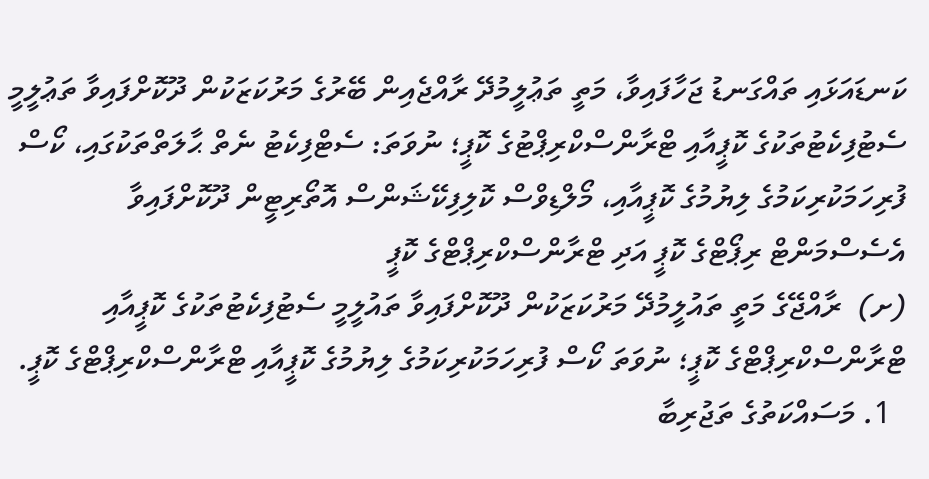ކަނޑައަޅައި ތައްގަނޑު ޖަހާފައިވާ، މަތީ ތަޢުލީމުދޭ ރާއްޖެއިން ބޭރުގެ މަރުކަޒަކުން ދޫކޮށްފައިވާ ތަޢުލީމީ ސެޓުފިކެޓުތަކުގެ ކޮޕީއާއި ޓްރާންސްކްރިޕްޓުގެ ކޮޕީ؛ ނުވަތަ: ސެޓްފިކެޓު ނެތް ޙާލަތްތަކުގައި، ކޯސް ފުރިހަމަކުރިކަމުގެ ލިޔުމުގެ ކޮޕީއާއި، މޯލްޑިވްސް ކޮލިފިކޭޝަންސް އޮތޯރިޓީން ދޫކޮށްފައިވާ އެސެސްމަންޓް ރިޕޯޓްގެ ކޮޕީ އަދި ޓްރާންސްކްރިޕްޓްގެ ކޮޕީ
(ށ)  ރާއްޖޭގެ މަތީ ތައުލީމުދޭ މަރުކަޒަކުން ދޫކޮށްފައިވާ ތައުލީމީ ސެޓުފިކެޓުތަކުގެ ކޮޕީއާއި ޓްރާންސްކްރިޕްޓްގެ ކޮޕީ؛ ނުވަތަ ކޯސް ފުރިހަމަކުރިކަމުގެ ލިޔުމުގެ ކޮޕީއާއި ޓްރާންސްކްރިޕްޓްގެ ކޮޕީ.
  1. މަސައްކަތުގެ ތަޖުރިބާ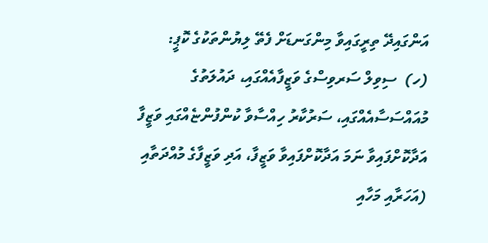އަންގައިދޭ ތިރީގައިވާ މިންގަނޑަށް ފެތޭ ލިޔުންތަކުގެ ކޮޕީ:
(ހ)  ސިވިލް ސަރވިސްގެ ވަޒީފާއެއްގައި، ދައުލަތުގެ މުއައްސަސާއެއްގައި، ސަރުކާރު ހިއްސާވާ ކުންފުންޏެއްގައި ވަޒީފާ އަދާކޮށްފައިވާ ނަމަ އަދާކޮށްފައިވާ ވަޒީފާ، އަދި ވަޒީފާގެ މުއްދަތާއި (އަހަރާއި މަހާއި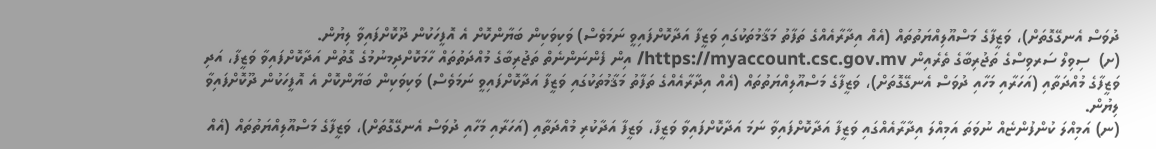ދުވަސް އެނގޭގޮތަށް)، ވަޒީފާގެ މަސްއޫލިއްޔަތުތައް (އެއް އިދާރާއެއްގެ ތަފާތު މަޤާމުތަކުގައި ވަޒީފާ އަދާކޮށްފައިވީ ނަމަވެސް) ވަކިވަކިން ބަޔާންކޮށް އެ އޮފީހަކުން ދޫކޮށްފައިވާ ލިޔުން.
(ށ)  ސިވިލް ސަރވިސްގެ ތަޖުރިބާގެ ތެރެއިން https://myaccount.csc.gov.mv/ އިން ފެންނަންނެތް ތަޖުރިބާގެ މުއްދަތުތައް ހާމަކޮށްދިމނުމުގެ ގޮތުން އަދާކޮށްފައިވާ ވަޒީފާ، އަދި ވަޒީފާގެ މުއްދަތާއި (އަހަރާއި މަހާއި ދުވަސް އެނގޭގޮތަށް)، ވަޒީފާގެ މަސްއޫލިއްޔަތުތައް (އެއް އިދާރާއެއްގެ ތަފާތު މަޤާމުތަކުގައި ވަޒީފާ އަދާކޮށްފައިވީ ނަމަވެސް) ވަކިވަކިން ބަޔާންކޮށް އެ އޮފީހަކުން ދޫކޮށްފައިވާ ލިޔުން.
(ނ) އަމިއްލަ ކުންފުންޏެއް ނުވަތަ އަމިއްލަ އިދާރާއެއްގައި ވަޒީފާ އަދާކޮށްފައިވާ ނަމަ އަދާކޮށްފައިވާ ވަޒީފާ، ވަޒީފާ އަދާކުރި މުއްދަތާއި (އަހަރާއި މަހާއި ދުވަސް އެނގޭގޮތަށް)، ވަޒީފާގެ މަސްއޫލިއްޔަތުތައް (އެއް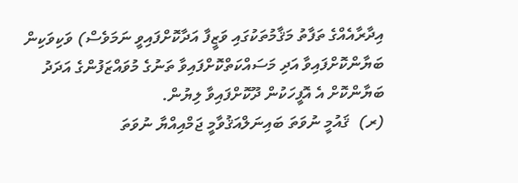އިދާރާއެއްގެ ތަފާތު މަޤާމުތަކުގައި ވަޒީފާ އަދާކޮށްފައިވީ ނަމަވެސް) ވަކިވަކިން ބަޔާންކޮށްފައިވާ އަދި މަސައްކަތްކޮށްފައިވާ ތަނުގެ މުވައްޒަފުންގެ އަދަދު ބަޔާންކޮށް އެ އޮފީހަކުން ދޫކޮށްފައިވާ ލިޔުން.
(ރ)  ޤައުމީ ނުވަތަ ބައިނަލްއަޤުވާމީ ޖަމްއިއްޔާ ނުވަތަ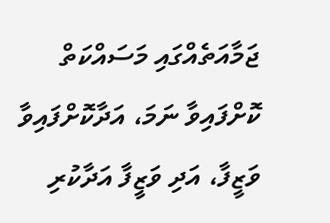ޖަމާއަތެއްގައި މަސައްކަތް ކޮށްފައިވާ ނަމަ، އަދާކޮށްފައިވާ ވަޒީފާ، އަދި ވަޒީފާ އަދާކުރި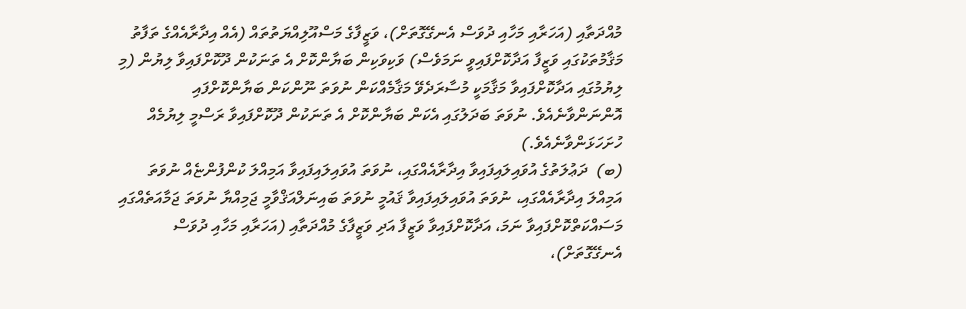މުއްދަތާއި (އަހަރާއި މަހާއި ދުވަސް އެނގޭގޮތަށް)، ވަޒީފާގެ މަސްއޫލިއްޔަތުތައް (އެއް އިދާރާއެއްގެ ތަފާތު މަޤާމުތަކުގައި ވަޒީފާ އަދާކޮށްފައިވީ ނަމަވެސް) ވަކިވަކިން ބަޔާންކޮށް އެ ތަނަކުން ދޫކޮށްފައިވާ ލިޔުން (މި ލިޔުމުގައި އަދާކޮށްފައިވާ މަޤާމަކީ މުސާރަދެވޭ މަޤާމެއްކަން ނުވަތަ ނޫންކަން ބަޔާންކޮށްފައި އޮންނަންވާނެއެވެ. ނުވަތަ ބަދަލުގައި އެކަން ބަޔާންކޮށް އެ ތަނަކުން ދޫކޮށްފައިވާ ރަސްމީ ލިޔުމެއް ހުށަހަޅަންވާނެއެވެ.)
(ބ)  ދަޢުލަތުގެ އުވައިލައިފައިވާ އިދާރާއެއްގައި، ނުވަތަ އުވައިލައިފައިވާ އަމިއްލަ ކުންފުންޏެއް ނުވަތަ އަމިއްލަ އިދާރާއެއްގައި، ނުވަތަ އުވައިލައިފައިވާ ޤައުމީ ނުވަތަ ބައިނަލްއަޤްވާމީ ޖަމިއްޔާ ނުވަތަ ޖަމާއަތެއްގައި މަސައްކަތްކޮށްފައިވާ ނަމަ، އަދާކޮށްފައިވާ ވަޒީފާ އަދި ވަޒީފާގެ މުއްދަތާއި (އަހަރާއި މަހާއި ދުވަސް އެނގޭގޮތަށް)،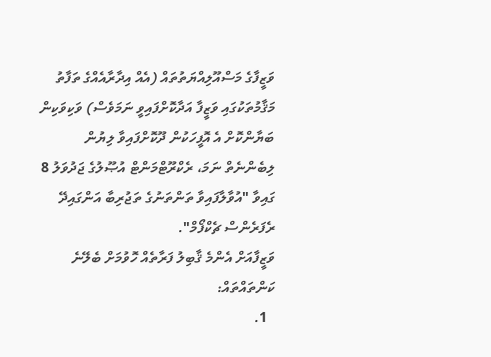ވަޒީފާގެ މަސްއޫލިއްޔަތުތައް (އެއް އިދާރާއެއްގެ ތަފާތު މަޤާމުތަކުގައި ވަޒީފާ އަދާކޮށްފައިވީ ނަމަވެސް) ވަކިވަކިން ބަޔާންކޮށް އެ އޮފީހަކުން ދޫކޮށްފައިވާ ލިޔުން ލިބެންނެތް ނަމަ، ރެކްރޫޓްމަންޓް އުޞޫލުގެ ޖަދުވަލު 8 ގައިވާ "އުވާލާފައިވާ ތަންތަނުގެ ތަޖުރިބާ އަންގައިދޭ ރެފަރެންސް ޗެކްފޯމް".
ވަޒީފާއަށް އެންމެ ޤާބިލު ފަރާތެއް ހޮވުމަށް ބެލޭނެ ކަންތައްތައް:
  1.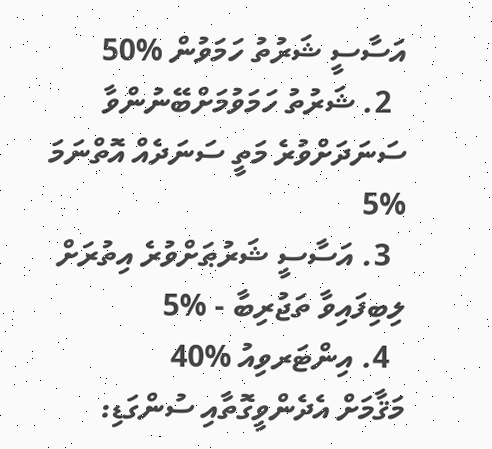އަސާސީ ޝަރުތު ހަމަވުން %50
  2. ޝަރުތު ހަމަވުމަށްބޭނުންވާ ސަނަދަށްވުރެ މަތީ ސަނަދެއް އޮތްނަމަ %5
  3. އަސާސީ ޝަރުޠަށްވުރެ އިތުރަށް ލިބިފައިވާ ތަޖުރިބާ - %5
  4. އިންޓަރވިއު %40
މަޤާމަށް އެދެންވީގޮތާއި ސުންގަޑި: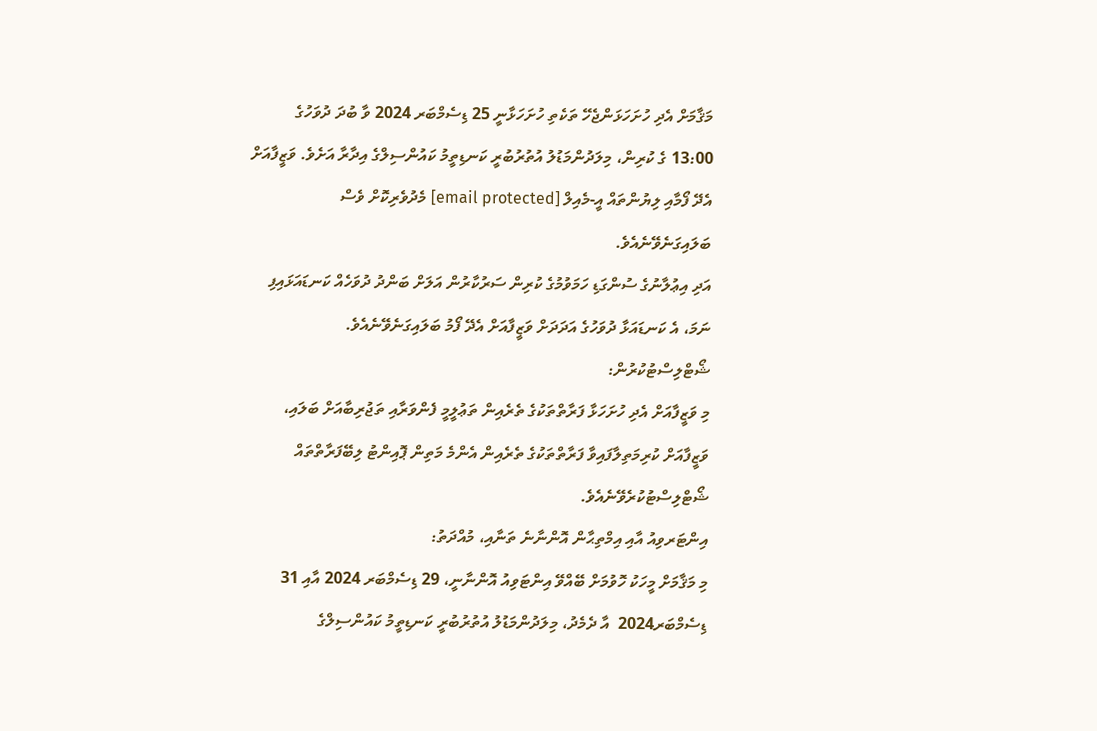މަޤާމަށް އެދި ހުށަހަޅަންޖެހޭ ތަކެތި ހުށަހަޅާނީ 25 ޑިސެމްބަރ 2024 ވާ ބުދަ ދުވަހުގެ 13:00 ގެ ކުރިން، މިލަދުންމަޑުލު އުތުރުބުރީ ކަނޑިތީމު ކައުންސިލްގެ އިދާރާ އަށެވެ. ވަޒީފާއަށް އެދޭ ފޯމާއި ލިޔުންތައް އީ-މެއިލް [email protected] މެދުވެރިކޮށް ވެސް ބަލައިގަނެވޭނެއެވެ.
އަދި އިޢުލާނުގެ ސުންގަޑި ހަމަވުމުގެ ކުރިން ސަރުކާރުން އަލަށް ބަންދު ދުވަހެއް ކަނޑައަޅައިފި ނަމަ، އެ ކަނޑައަޅާ ދުވަހުގެ އަދަދަށް ވަޒީފާއަށް އެދޭ ފޯމު ބަލައިގަނެވޭނެއެވެ.
ޝޯޓްލިސްޓުކުރުން:
މި ވަޒީފާއަށް އެދި ހުށަހަޅާ ފަރާތްތަކުގެ ތެރެއިން ތަޢުލީމީ ފެންވަރާއި ތަޖުރިބާއަށް ބަލައި، ވަޒީފާއަށް ކުރިމަތިލާފައިވާ ފަރާތްތަކުގެ ތެރެއިން އެންމެ މަތިން ޕޮއިންޓު ލިބޭފަރާތްތައް ޝޯޓްލިސްޓުކުރެވޭނެއެވެ.
އިންޓަރވިއު އާއި އިމްތިޙާން އޮންނާނެ ތަނާއި، މުއްދަތު:
މި މަޤާމަށް މީހަކު ހޮވުމަށް ބޭއްވޭ އިންޓަވިއު އޮންނާނީ، 29 ޑިސެމްބަރ 2024 އާއި 31 ޑިސެމްބަރ2024  އާ ދެމެދު، މިލަދުންމަޑުލު އުތުރުބުރީ ކަނޑިތީމު ކައުންސިލްގެ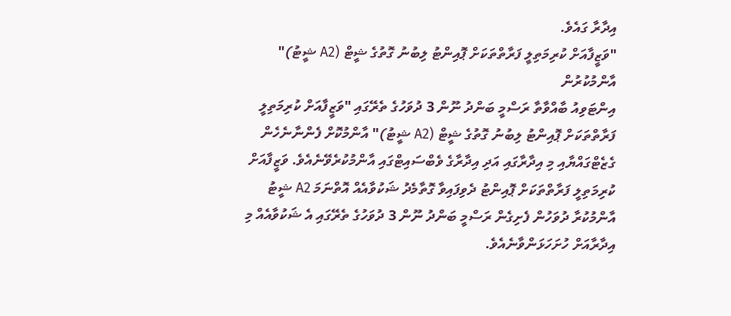އިދާރާ ގައެވެ.
"ވަޒީފާއަށް ކުރިމަތިލީ ފަރާތްތަކަށް ޕޮއިންޓު ލިބުނު ގޮތުގެ ޝީޓް (A2 ޝީޓު)" އާންމުކުރުން
އިންޓަވިއު ބާއްވާތާ ރަސްމީ ބަންދު ނޫން 3 ދުވަހުގެ ތެރޭގައި "ވަޒީފާއަށް ކުރިމަތިލީ ފަރާތްތަކަށް ޕޮއިންޓު ލިބުނު ގޮތުގެ ޝީޓް (A2 ޝީޓު)" އާންމުކޮށް ފެންނާނެހެން ގެޒެޓްގައްޔާއި މި އިދާރާގައި އަދި އިދާރާގެ ވެބްސައިޓްގައި އާންމުކުރެވޭނެއެވެ. ވަޒީފާއަށް ކުރިމަތިލީ ފަރާތްތަކަށް ޕޮއިންޓު ދެވިފައިވާ ގޮތާމެދު ޝަކުވާއެއް އޮތްނަމަ A2 ޝީޓު އާންމުކުރާ ދުވަހުން ފެށިގެން ރަސްމީ ބަންދު ނޫން 3 ދުވަހުގެ ތެރޭގައި އެ ޝަކުވާއެއް މި އިދާރާއަށް ހުށަހަޅަންވާނެއެވެ.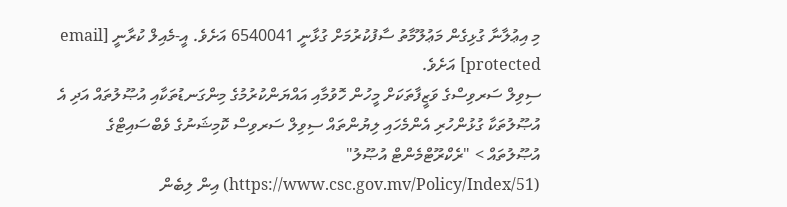މި އިޢުލާނާ ގުޅިގެން މަޢުލޫމާތު ސާފުކުރުމަށް ގުޅާނީ 6540041 އަށެވެ. އީ-މެއިލް ކުރާނީ [email protected] އަށެވެ.
ސިވިލް ސަރވިސްގެ ވަޒީފާތަކަށް މީހުން ހޮވުމާއި އައްޔަންކުރުމުގެ މިންގަނޑުތަކާއި އުޞޫލުތައް އަދި އެ އުޞޫލުތަކާ ގުޅުންހުރި އެންމެހައި ލިޔުންތައް ސިވިލް ސަރވިސް ކޮމިޝަނުގެ ވެބްސައިޓްގެ އުޞޫލުތައް > "ރެކްރޫޓްމެންޓް އުޞޫލު" (https://www.csc.gov.mv/Policy/Index/51) އިން ލިބެން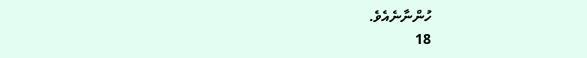ހުންނާނެއެވެ.
18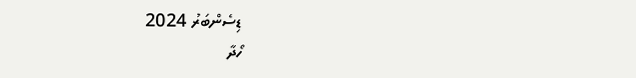ޑިސެންބަރު 2024
ހޯދާ